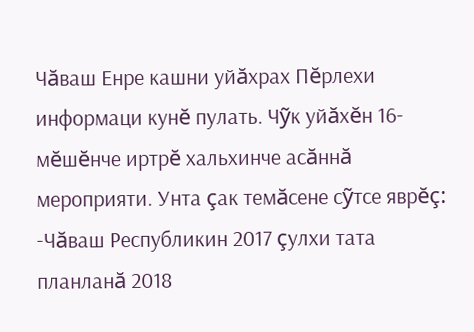Чăваш Енре кашни уйăхрах Пĕрлехи информаци кунĕ пулать. Чỹк уйăхĕн 16-мĕшĕнче иртрĕ хальхинче асăннă мероприяти. Унта çак темăсене сỹтсе яврĕç:
-Чăваш Республикин 2017 çулхи тата планланă 2018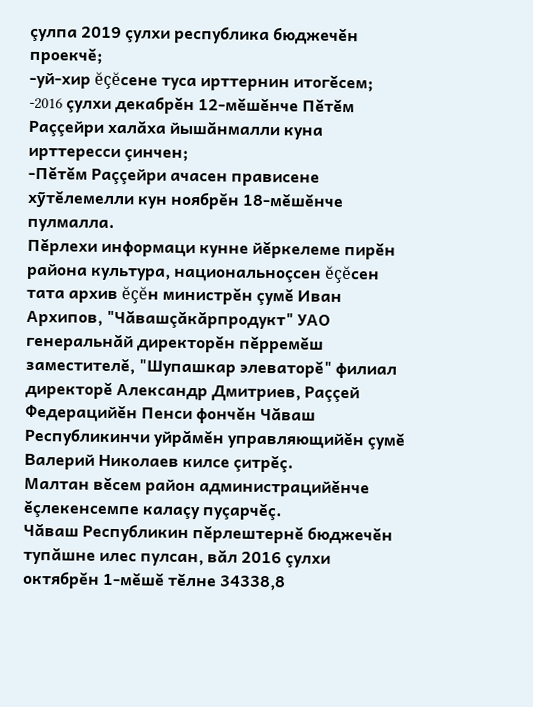çулпа 2019 çулхи республика бюджечĕн проекчĕ;
-уй-хир ĕçĕсене туса ирттернин итогĕсем;
-2016 çулхи декабрĕн 12-мĕшĕнче Пĕтĕм Раççейри халăха йышăнмалли куна ирттересси çинчен;
-Пĕтĕм Раççейри ачасен прависене хỹтĕлемелли кун ноябрĕн 18-мĕшĕнче пулмалла.
Пĕрлехи информаци кунне йĕркелеме пирĕн района культура, национальноçсен ĕçĕсен тата архив ĕçĕн министрĕн çумĕ Иван Архипов, "Чăвашçăкăрпродукт" УАО генеральнăй директорĕн пĕрремĕш заместителĕ, "Шупашкар элеваторĕ" филиал директорĕ Александр Дмитриев, Раççей Федерацийĕн Пенси фончĕн Чăваш Республикинчи уйрăмĕн управляющийĕн çумĕ Валерий Николаев килсе çитрĕç.
Малтан вĕсем район администрацийĕнче ĕçлекенсемпе калаçу пуçарчĕç.
Чăваш Республикин пĕрлештернĕ бюджечĕн тупăшне илес пулсан, вăл 2016 çулхи октябрĕн 1-мĕшĕ тĕлне 34338,8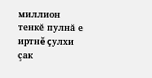миллион тенкĕ пулнă е иртнĕ çулхи çак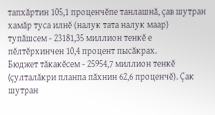тапхăртин 105,1 проценчĕпе танлашнă, çав шутран хамăр туса илнĕ (налук тата налук маар) тупăшсем - 23181,35 миллион тенкĕ е пĕлтĕрхинчен 10,4 процент пысăкрах.
Бюджет тăкакĕсем - 25954,7 миллион тенкĕ (çулталăкри планпа пăхнин 62,6 проценчĕ). Çак шутран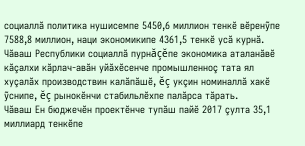социаллă политика нушисемпе 5450,6 миллион тенкĕ вĕренỹпе 7588,8 миллион, наци экономикипе 4361,5 тенкĕ усă курнă.
Чăваш Республики социаллă пурнăçĕпе экономика аталанăвĕ кăçалхи кăрлач-авăн уйăхĕсенче промышленноç тата ял хуçалăх производствин калăпăшĕ, ĕç укçин номиналлă хакĕ ỹснипе, ĕç рынокĕнчи стабильлĕхпе палăрса тăрать.
Чăваш Ен бюджечĕн проектĕнче тупăш пайĕ 2017 çулта 35,1 миллиард тенкĕпе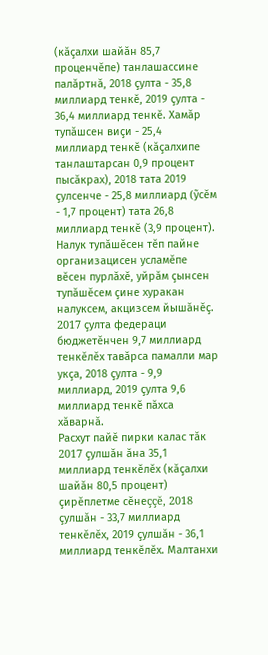(кăçалхи шайăн 85,7 проценчĕпе) танлашассине палăртнă, 2018 çулта - 35,8 миллиард тенкĕ, 2019 çулта - 36,4 миллиард тенкĕ. Хамăр тупăшсен виçи - 25,4 миллиард тенкĕ (кăçалхипе танлаштарсан 0,9 процент пысăкрах), 2018 тата 2019 çулсенче - 25,8 миллиард (ỹсĕм - 1,7 процент) тата 26,8 миллиард тенкĕ (3,9 процент). Налук тупăшĕсен тĕп пайне организацисен усламĕпе вĕсен пурлăхĕ, уйрăм çынсен тупăшĕсем çине хуракан налуксем, акцизсем йышăнĕç.
2017 çулта федераци бюджетĕнчен 9,7 миллиард тенкĕлĕх тавăрса памалли мар укçа, 2018 çулта - 9,9 миллиард, 2019 çулта 9,6 миллиард тенкĕ пăхса хăварнă.
Расхут пайĕ пирки калас тăк 2017 çулшăн ăна 35,1 миллиард тенкĕлĕх (кăçалхи шайăн 80,5 процент) çирĕплетме сĕнеççĕ, 2018 çулшăн - 33,7 миллиард тенкĕлĕх, 2019 çулшăн - 36,1 миллиард тенкĕлĕх. Малтанхи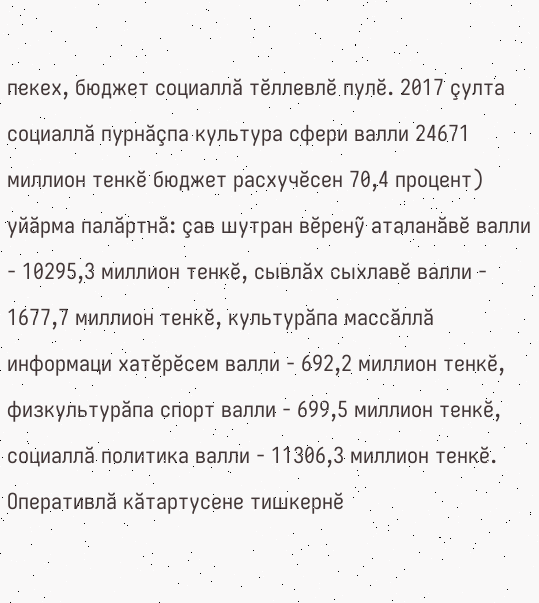пекех, бюджет социаллă тĕллевлĕ пулĕ. 2017 çулта социаллă пурнăçпа культура сфери валли 24671 миллион тенкĕ бюджет расхучĕсен 70,4 процент) уйăрма палăртнă: çав шутран вĕренỹ аталанăвĕ валли - 10295,3 миллион тенкĕ, сывлăх сыхлавĕ валли - 1677,7 миллион тенкĕ, культурăпа массăллă информаци хатĕрĕсем валли - 692,2 миллион тенкĕ, физкультурăпа спорт валли - 699,5 миллион тенкĕ, социаллă политика валли - 11306,3 миллион тенкĕ.
Оперативлă кăтартусене тишкернĕ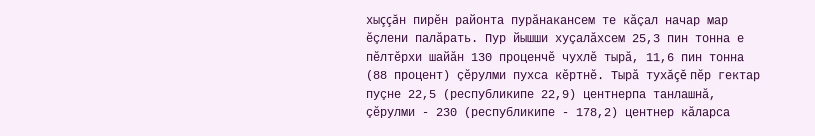хыççăн пирĕн районта пурăнакансем те кăçал начар мар ĕçлени палăрать. Пур йышши хуçалăхсем 25,3 пин тонна е пĕлтĕрхи шайăн 130 проценчĕ чухлĕ тырă, 11,6 пин тонна (88 процент) çĕрулми пухса кĕртнĕ. Тырă тухăçĕ пĕр гектар пуçне 22,5 (республикипе 22,9) центнерпа танлашнă, çĕрулми - 230 (республикипе - 178,2) центнер кăларса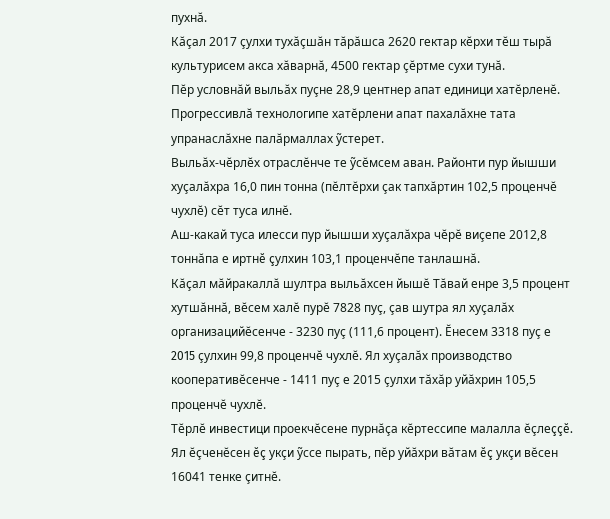пухнă.
Кăçал 2017 çулхи тухăçшăн тăрăшса 2620 гектар кĕрхи тĕш тырă культурисем акса хăварнă, 4500 гектар çĕртме сухи тунă.
Пĕр условнăй выльăх пуçне 28,9 центнер апат единици хатĕрленĕ. Прогрессивлă технологипе хатĕрлени апат пахалăхне тата упранаслăхне палăрмаллах ỹстерет.
Выльăх-чĕрлĕх отраслĕнче те ỹсĕмсем аван. Районти пур йышши хуçалăхра 16,0 пин тонна (пĕлтĕрхи çак тапхăртин 102,5 проценчĕ чухлĕ) сĕт туса илнĕ.
Аш-какай туса илесси пур йышши хуçалăхра чĕрĕ виçепе 2012,8 тоннăпа е иртнĕ çулхин 103,1 проценчĕпе танлашнă.
Кăçал мăйракаллă шултра выльăхсен йышĕ Тăвай енре 3,5 процент хутшăннă, вĕсем халĕ пурĕ 7828 пуç, çав шутра ял хуçалăх организацийĕсенче - 3230 пуç (111,6 процент). Ĕнесем 3318 пуç е 2015 çулхин 99,8 проценчĕ чухлĕ. Ял хуçалăх производство кооперативĕсенче - 1411 пуç е 2015 çулхи тăхăр уйăхрин 105,5 проценчĕ чухлĕ.
Тĕрлĕ инвестици проекчĕсене пурнăçа кĕртессипе малалла ĕçлеççĕ.
Ял ĕçченĕсен ĕç укçи ỹссе пырать, пĕр уйăхри вăтам ĕç укçи вĕсен 16041 тенке çитнĕ.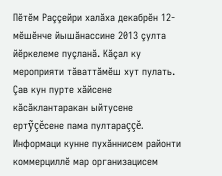Пĕтĕм Раççейри халăха декабрĕн 12-мĕшĕнче йышăнассине 2013 çулта йĕркелеме пуçланă. Кăçал ку мероприяти тăваттăмĕш хут пулать. Çав кун пурте хăйсене кăсăклантаракан ыйтусене ертỹçĕсене пама пултараççĕ.
Информаци кунне пухăннисем районти коммерциллĕ мар организацисем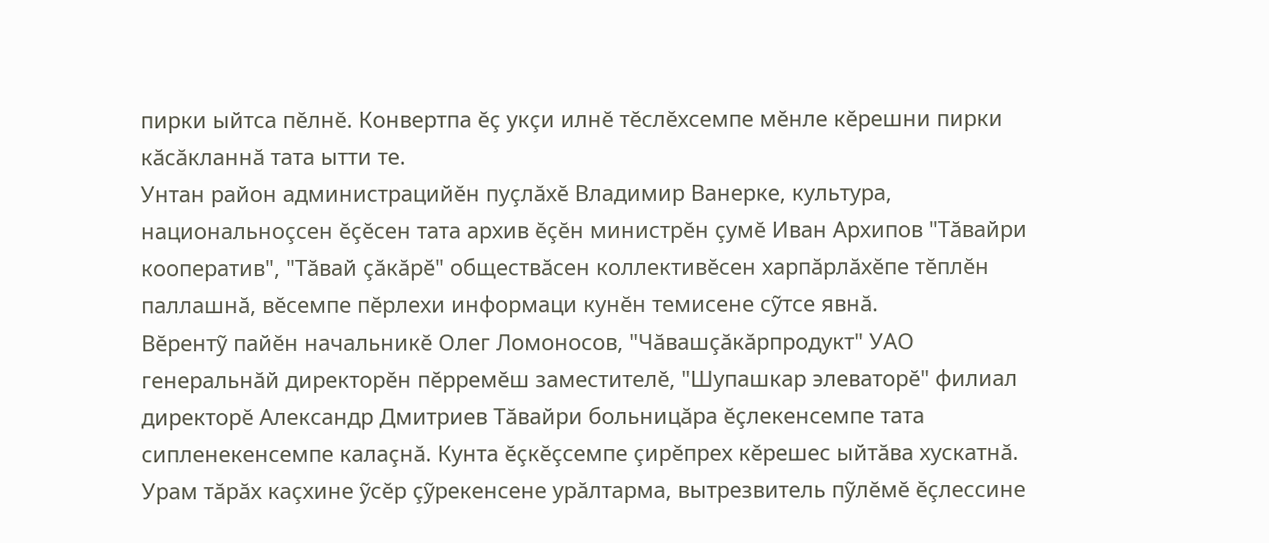пирки ыйтса пĕлнĕ. Конвертпа ĕç укçи илнĕ тĕслĕхсемпе мĕнле кĕрешни пирки кăсăкланнă тата ытти те.
Унтан район администрацийĕн пуçлăхĕ Владимир Ванерке, культура, национальноçсен ĕçĕсен тата архив ĕçĕн министрĕн çумĕ Иван Архипов "Тăвайри кооператив", "Тăвай çăкăрĕ" обществăсен коллективĕсен харпăрлăхĕпе тĕплĕн паллашнă, вĕсемпе пĕрлехи информаци кунĕн темисене сỹтсе явнă.
Вĕрентỹ пайĕн начальникĕ Олег Ломоносов, "Чăвашçăкăрпродукт" УАО генеральнăй директорĕн пĕрремĕш заместителĕ, "Шупашкар элеваторĕ" филиал директорĕ Александр Дмитриев Тăвайри больницăра ĕçлекенсемпе тата сипленекенсемпе калаçнă. Кунта ĕçкĕçсемпе çирĕпрех кĕрешес ыйтăва хускатнă. Урам тăрăх каçхине ỹсĕр çỹрекенсене урăлтарма, вытрезвитель пỹлĕмĕ ĕçлессине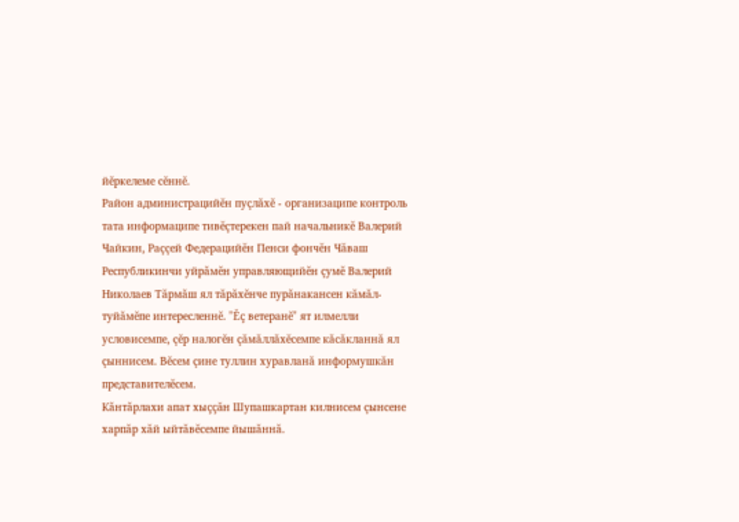йĕркелеме сĕннĕ.
Район администрацийĕн пуçлăхĕ - организаципе контроль тата информаципе тивĕçтерекен пай начальникĕ Валерий Чайкин, Раççей Федерацийĕн Пенси фончĕн Чăваш Республикинчи уйрăмĕн управляющийĕн çумĕ Валерий Николаев Тăрмăш ял тăрăхĕнче пурăнакансен кăмăл-туйăмĕпе интересленнĕ. "Ĕç ветеранĕ" ят илмелли условисемпе, çĕр налогĕн çăмăллăхĕсемпе кăсăкланнă ял çыннисем. Вĕсем çине туллин хуравланă информушкăн представителĕсем.
Кăнтăрлахи апат хыççăн Шупашкартан килнисем çынсене харпăр хăй ыйтăвĕсемпе йышăннă.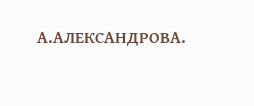А.АЛЕКСАНДРОВА.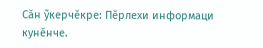Сăн ỹкерчĕкре: Пĕрлехи информаци кунĕнче.